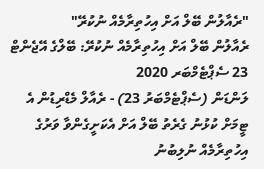"ރެއާލުން ބޭލް އަށް އިހުތިރާމެއް ނުކުރޭ"
ރެއާލުން ބޭލް އަށް އިހުތިރާމެއް ނުކުރޭ: ބޭލްގެ އޭޖެންޓް
23 ސެޕްޓެމްބަރ 2020
ލަންޑަން (ސެޕްޓެމްބަރު 23) - ރެއާލް މެޑްރިޑުން އެ ޓީމަށް ކުޅުނު ގެރެތު ބޭލް އަށް އެކަށީގެންވާ ވަރުގެ އިހުތިރާމެއް ނުލިބުނު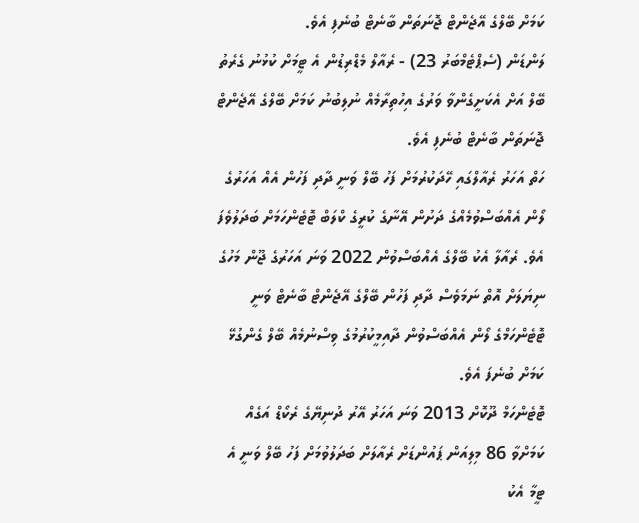ކަމަށް ބޭލްގެ އޭޖެންޓް ޖޮނަތަން ބާނެޓް ބުނެފި އެވެ.
ލަންޑަން (ސެޕްޓެމްބަރު 23) - ރެއާލް މެޑްރިޑުން އެ ޓީމަށް ކުޅުނު ގެރެތު ބޭލް އަށް އެކަށީގެންވާ ވަރުގެ އިހުތިރާމެއް ނުލިބުނު ކަމަށް ބޭލްގެ އޭޖެންޓް ޖޮނަތަން ބާނެޓް ބުނެފި އެވެ.
ހަތް އަހަރު ރެއާލްގައި ހޭދަކުރުމަށް ފަހު ބޭލް ވަނީ ދާދި ފަހުން އެއް އަހަރުގެ ލޯން އެއްބަސްވުމެއްގެ ދަށުން އޭނާގެ ކުރީގެ ކްލަބް ޓޮޓެންހަމަށް ބަދަލުވެފަ އެވެ. ރެއާލާ އެކު ބޭލްގެ އެއްބަސްވުން 2022 ވަނަ އަހަރުގެ ޖޫން މަހުގެ ނިޔަލަށް އޮތް ނަމަވެސް ދާދި ފަހުން ބޭލްގެ އޭޖެންޓް ބާނެޓް ވަނީ ޓޮޓެންހަމްގެ ލޯން އެއްބަސްވުން ދާއިމީކުރުމުގެ ވިސްނުމެއް ބޭލް ގެންގުޅޭ ކަމަށް ބުނެފަ އެވެ.
ޓޮޓެންހަމް ދޫކޮށް 2013 ވަނަ އަހަރު އޭރު ދުނިޔޭގެ ރެކޯޑް އަގެއް ކަމަށްވާ 86 މިލިއަން ޕައުންޑަށް ރެއާލަށް ބަދަލުވުމަށް ފަހު ބޭލް ވަނީ އެ ޓީމާ އެކު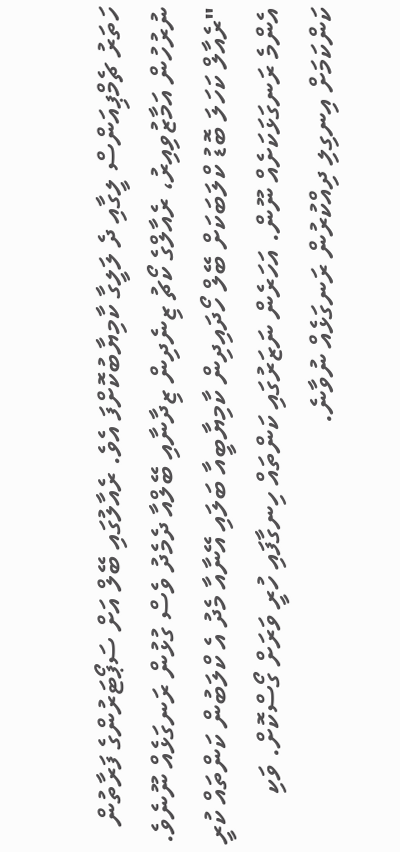ހަތަރު ޗެމްޕިއަންސް ލީގާއި ދެ ލަލީގާ ކާމިޔާބުކޮށްފަ އެވެ. ރެއާލުގައި ބޭލް އަށް ސަޕޯޓަރުންގެ ފަރާތުން ނުރުހުން އަމާޒުވިއިރު، ރެއާލްގެ ކޯޗު ޒިނެދިން ޒިދާނާއި ބޭލްއާ ދެމެދު ވެސް ގުޅުން ރަނގަޅެއް ނޫނެވެ.
"ރެއާލް ކަހަލަ ބޮޑު ކްލަބަކަށް ބޭލް ހޯދައިދިން ކާމިޔާބީއާ ބަލައި އޭނާއާ މެދު އެ ކްލަބުން ކަންތައް ކުރީ އެންމެ ރަނގަޅަކަށެއް ނޫން. އަހަރެން ނަޒަރުގައި ކަންތައް ހިނގާފައި ހުރީ ވަރަށް ގޯސްކޮށް. ވަކި ކަންކަމަށް އިނގިލި ދިއްކުރުން ރަނގަޅެއް ނުވާނެ.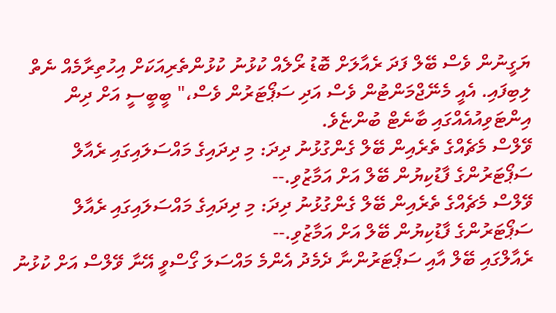ޔަގީނުން ވެސް ބޭލް ފަދަ ރެއާލަށް ބޮޑު ރޯލެއް ކުޅުނު ކުޅުންތެރިއަކަށް އިހުތިރާމެއް ނެތް ލިބިފައި. އެއީ މެނޭޖްމަންޓުން ވެސް އަދި ސަޕޯޓަރުން ވެސް،" ބީބީސީ އަށް ދިން އިންޓަވިއުއެއްގައި ބާނެޓް ބުންޏެވެ.
ވޭލްސް މެޗެއްގެ ތެރެއިން ބޭލް ގެންގުޅުނު ދިދަ: މި ދިދައިގެ މައްސަލައިގައި ރެއާލް ސަޕޯޓަރުންގެ ފާޑުކިޔުން ބޭލް އަށް އަމާޒުވި.--
ވޭލްސް މެޗެއްގެ ތެރެއިން ބޭލް ގެންގުޅުނު ދިދަ: މި ދިދައިގެ މައްސަލައިގައި ރެއާލް ސަޕޯޓަރުންގެ ފާޑުކިޔުން ބޭލް އަށް އަމާޒުވި.--
ރެއާލްގައި ބޭލް އާއި ސަޕޯޓަރުންނާ ދެމެދު އެންމެ މައްސަލަ ގޯސްވީ އޭނާ ވޭލްސް އަށް ކުޅުނު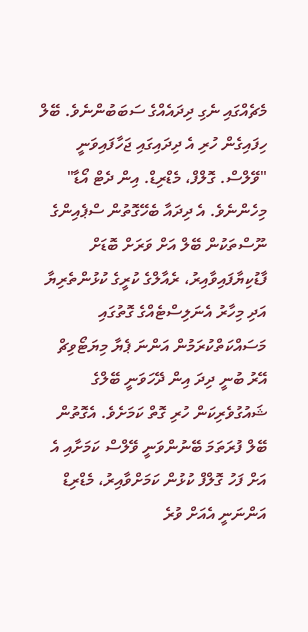މެޗެއްގައި ނެގި ދިދައެއްގެ ސަބަބުންނެވެ. ބޭލް ހިފައިގެން ހުރި އެ ދިދައިގައި ޖަހާފައިވަނީ "ވޭލްސް. ގޮލްފް، މެޑްރިޑް. އިން ދެޓް އޯޑާ" މިހެންނެވެ. އެ ދިދައާ ބެހޭގޮތުން ސްޕެއިންގެ ނޫސްތަކުން ބޭލް އަށް ވަރަށް ބޮޑަށް ފާޑުކިޔާފައިވާއިރު، ރެއާލްގެ ކުރީގެ ކުޅުންތެރިޔާ އަދި މިހާރު އެނަލިސްޓެއްގެ ގޮތުގައި މަސައްކަތްކުރަމުން އަންނަ ޕެޔާ މިޔަޓޯވިޗް އޭރު ބުނީ ދިދަ އިން ދޭހަވަނީ ބޭލްގެ ޝައުގުވެރިކަން ހުރި ގޮތް ކަމަށެވެ. އެގޮތުން ބޭލް ފުރަތަމަ ބޭނުންވަނީ ވޭލްސް ކަމަށާއި އެ އަށް ފަހު ގޮލްފް ކުޅުން ކަމަށްވާއިރު، މެޑްރިޑް އަންނަނީ އެއަށް ވުރެ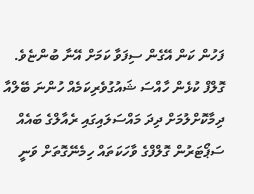ފަހުން ކަން އޭގެން ސިފަވާ ކަމަށް އޭނާ ބުންޏެވެ.
ގޮލްފް ކުޅެން ހާއްސަ ޝައުގުވެރިކަމެއް ހުންނަ ބޭލްއާ ދިމާކޮށްލުމަށް ދިދަ މައްސަލައިގައި ރެއާލްގެ ބައެއް ސަޕޯޓަރުން ގޮލްފްގެ ވާހަކަތައް ހިމެނޭގޮތަށް ވަނީ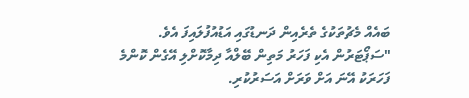ބައެއް މެޗުތަކުގެ ތެރެއިން ދަނޑުގައި އަޑުއުފުލައިފަ އެވެ.
"ސަޕޯޓަރުން އެކި ފަހަރު މަތިން ބޭލްއާ ދިމާކޮށްލި އޭގެން ކޮންމެ ފަހަރަކު އޭނަ އަށް ވަރަށް އަސަރުކުރި.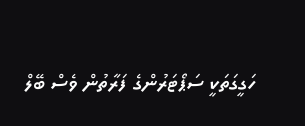ހަގީގަތަކީ ސަޕޯޓަރުންގެ ފަރާތުން ވެސް ބޭލް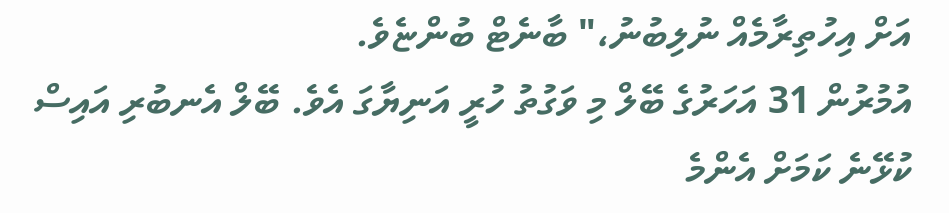އަށް އިހުތިރާމެއް ނުލިބުނު،" ބާނެޓް ބުންޏެވެ.
އުމުރުން 31 އަހަރުގެ ބޭލް މި ވަގުތު ހުރީ އަނިޔާގަ އެވެ. ބޭލް އެނބުރި އައިސް ކުޅޭނެ ކަމަށް އެންމެ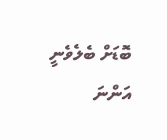ބޮޑަށް ބެލެވެނީ އަންނަ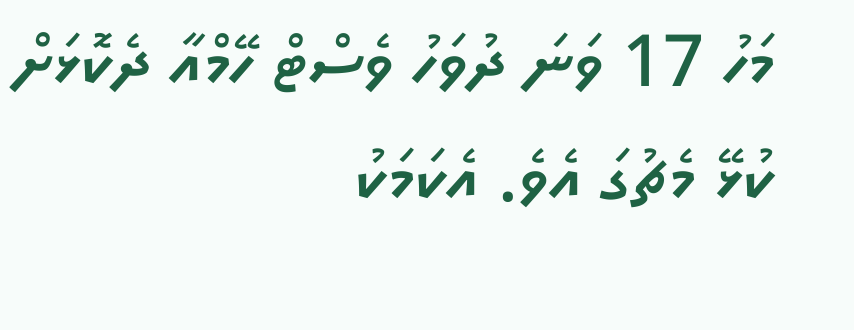މަހު 17 ވަނަ ދުވަހު ވެސްޓް ހޭމްއާ ދެކޮޅަށް ކުޅޭ މެޗުގަ އެވެ. އެކަމަކު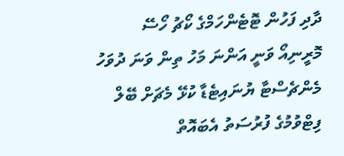ދާދި ފަހުން ޓޮޓެންހަމްގެ ކޯޗު ހޯސޭ މޮރީނިއޯ ވަނީ އަންނަ މަހު ތިން ވަނަ ދުވަހު މެންޗެސްޓާ ޔުނައިޓެޑާ ކުޅޭ މެޗަށް ބޭލް ފިޓްވުމުގެ ފުރުސަތު އެބައޮތް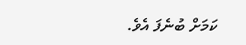ކަމަށް ބުނެފަ އެވެ.